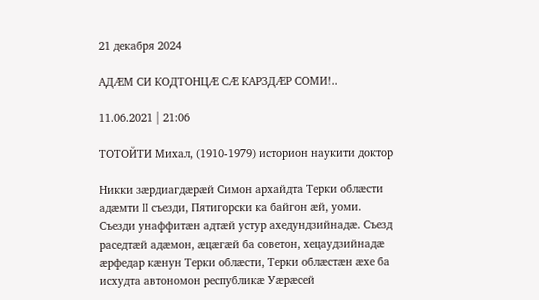21 декабря 2024

АДÆМ СИ КОДТОНЦÆ СÆ КАРЗДÆР СОМИ!..

11.06.2021 | 21:06

ТОТОЙТИ Михал, (1910-1979) историон наукити доктор

Никки зæрдиагдæрæй Симон архайдта Терки облæсти адæмти II съезди, Пятигорски ка байгон æй, уоми. Съезди унаффитæн адтæй устур ахедундзийнадæ. Съезд раседтæй адæмон, æцæгæй ба советон, хецаудзийнадæ æрфедар кæнун Терки облæсти, Терки облæстæн æхе ба исхудта автономон республикæ Уæрæсей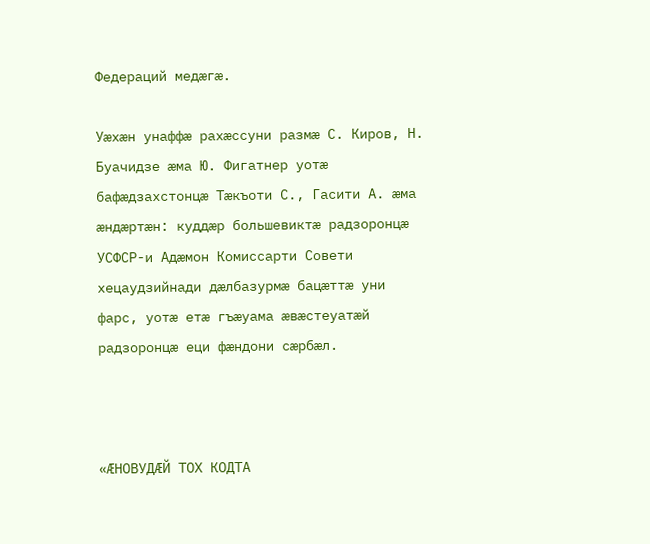Федераций медæгæ.

Уæхæн унаффæ рахæссуни размæ С. Киров, Н. Буачидзе æма Ю. Фигатнер уотæ бафæдзахстонцæ Тæкъоти С., Гасити А. æма æндæртæн: куддæр большевиктæ радзоронцæ УСФСР-и Адæмон Комиссарти Совети хецаудзийнади дæлбазурмæ бацæттæ уни фарс, уотæ етæ гъæуама æвæстеуатæй радзоронцæ еци фæндони сæрбæл.



«ÆНОВУДÆЙ ТОХ КОДТА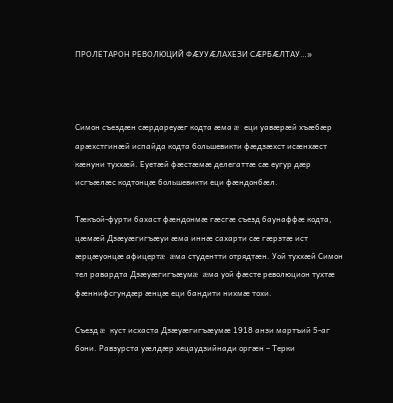ПРОЛЕТАРОН РЕВОЛЮЦИЙ ФÆУУÆЛАХЕЗИ СÆРБÆЛТАУ…»



Симон съездæн сæрдареуæг кодта æма æ еци уавæрæй хъæбæр арæхстгинæй испайда кодта большевикти фæдзæхст исæнхæст кæнуни туххæй. Еуетæй фæстæмæ делегаттæ сæ еугур дæр исгъæлæс кодтонцæ большевикти еци фæндонбæл.

Тæкъой-фурти бахаст фæндонмæ гæсгæ съезд баунаффæ кодта, цæмæй Дзæуæгигъæуи æма иннæ сахарти сæ гæрзтæ ист æрцæуонцæ афицертæ æма студентти отрядтæн. Уой туххæй Симон тел равардта Дзæуæгигъæумæ æма уой фæсте революцион тухтæ фæннифсгундæр æнцæ еци бандити нихмæ тохи.

Съезд æ куст исхаста Дзæуæгигъæумæ 1918 анзи мартъий 5-аг бони. Равзурста уæлдæр хецаудзийнади оргæн – Терки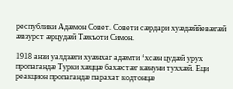республики Адæмон Совет. Совети сæрдари хуæдæййевæгæй æвзурст æрцудæй Тæкъоти Симон.

1918 анзи уалдзæги хуæнхаг адæмти ‘хсæн цудæй урух пропагандæ Турки хæццæ бахæстæг кæнуни туххæй. Еци реакцион пропагандæ парахат кодтонцæ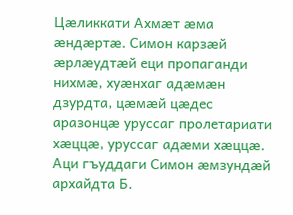Цæликкати Ахмæт æма æндæртæ. Симон карзæй æрлæудтæй еци пропаганди нихмæ, хуæнхаг адæмæн дзурдта, цæмæй цæдес аразонцæ уруссаг пролетариати хæццæ, уруссаг адæми хæццæ. Аци гъуддаги Симон æмзундæй архайдта Б.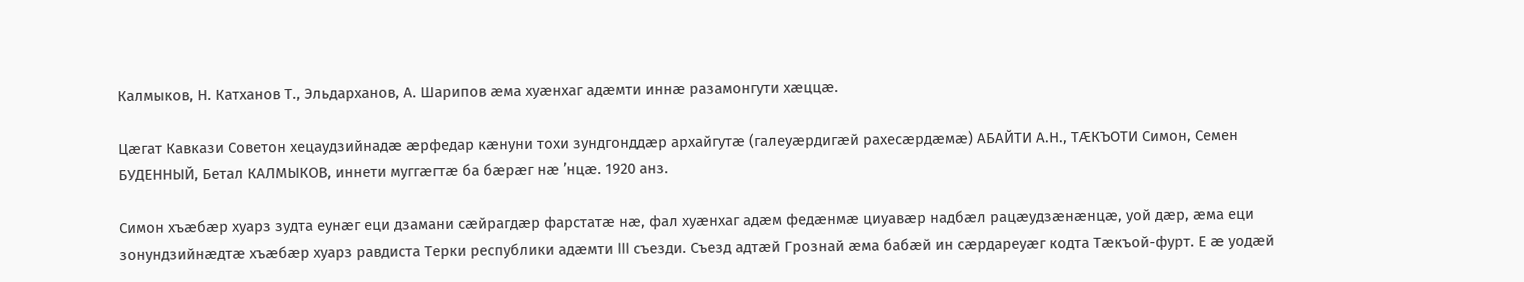Калмыков, Н. Катханов Т., Эльдарханов, А. Шарипов æма хуæнхаг адæмти иннæ разамонгути хæццæ.

Цæгат Кавкази Советон хецаудзийнадæ æрфедар кæнуни тохи зундгонддæр архайгутæ (галеуæрдигæй рахесæрдæмæ) АБАЙТИ А.Н., ТÆКЪОТИ Симон, Семен БУДЕННЫЙ, Бетал КАЛМЫКОВ, иннети муггæгтæ ба бæрæг нæ ’нцæ. 1920 анз.

Симон хъæбæр хуарз зудта еунæг еци дзамани сæйрагдæр фарстатæ нæ, фал хуæнхаг адæм федæнмæ циуавæр надбæл рацæудзæнæнцæ, уой дæр, æма еци зонундзийнæдтæ хъæбæр хуарз равдиста Терки республики адæмти III съезди. Съезд адтæй Грознай æма бабæй ин сæрдареуæг кодта Тæкъой-фурт. Е æ уодæй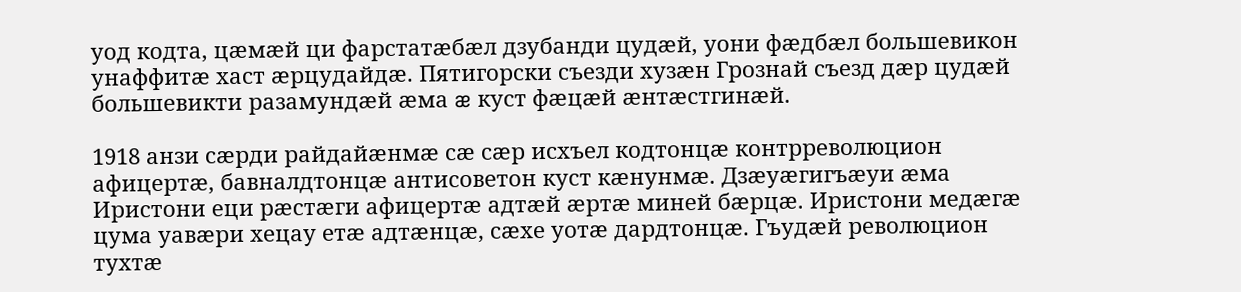уод кодта, цæмæй ци фарстатæбæл дзубанди цудæй, уони фæдбæл большевикон унаффитæ хаст æрцудайдæ. Пятигорски съезди хузæн Грознай съезд дæр цудæй большевикти разамундæй æма æ куст фæцæй æнтæстгинæй.

1918 анзи сæрди райдайæнмæ сæ сæр исхъел кодтонцæ контрреволюцион афицертæ, бавналдтонцæ антисоветон куст кæнунмæ. Дзæуæгигъæуи æма Иристони еци рæстæги афицертæ адтæй æртæ миней бæрцæ. Иристони медæгæ цума уавæри хецау етæ адтæнцæ, сæхе уотæ дардтонцæ. Гъудæй революцион тухтæ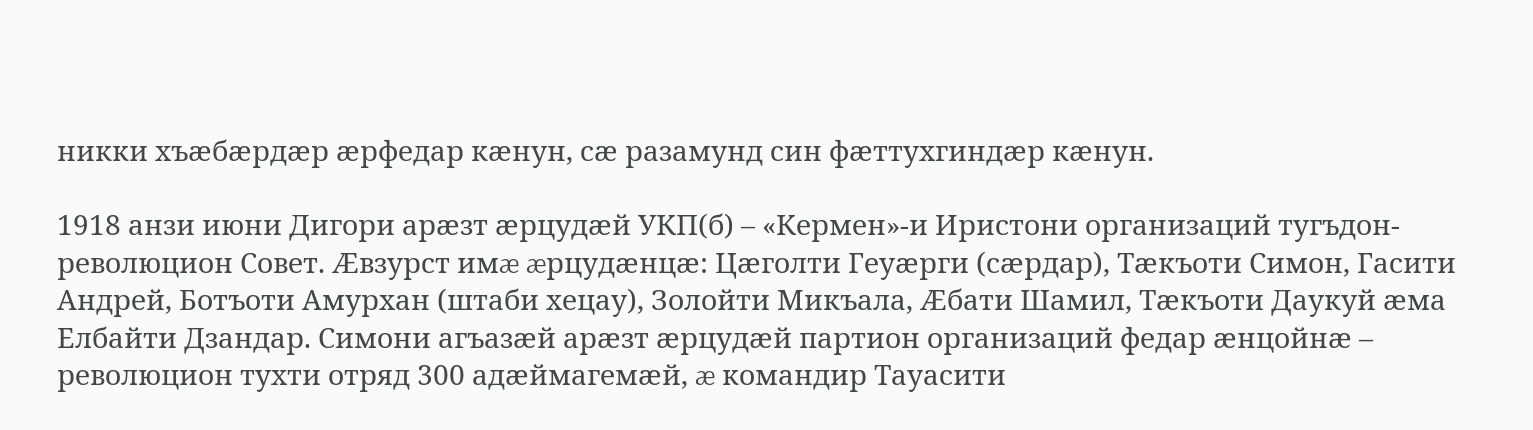никки хъæбæрдæр æрфедар кæнун, сæ разамунд син фæттухгиндæр кæнун.

1918 анзи июни Дигори арæзт æрцудæй УКП(б) – «Кермен»-и Иристони организаций тугъдон-революцион Совет. Æвзурст имæ æрцудæнцæ: Цæголти Геуæрги (сæрдар), Тæкъоти Симон, Гасити Андрей, Ботъоти Амурхан (штаби хецау), Золойти Микъала, Æбати Шамил, Тæкъоти Даукуй æма Елбайти Дзандар. Симони агъазæй арæзт æрцудæй партион организаций федар æнцойнæ – революцион тухти отряд 300 адæймагемæй, æ командир Тауасити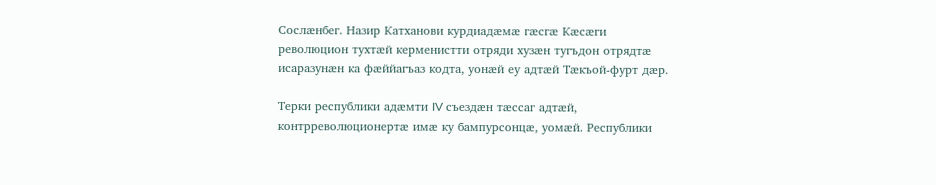Сослæнбег. Назир Катханови курдиадæмæ гæсгæ Кæсæги революцион тухтæй керменистти отряди хузæн тугъдон отрядтæ исаразунæн ка фæййагъаз кодта, уонæй еу адтæй Тæкъой-фурт дæр.

Терки республики адæмти IV съездæн тæссаг адтæй, контрреволюционертæ имæ ку бампурсонцæ, уомæй. Республики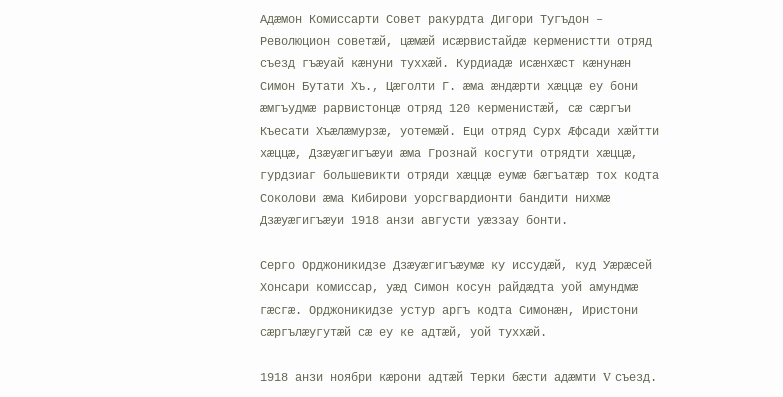Адæмон Комиссарти Совет ракурдта Дигори Тугъдон – Революцион советæй, цæмæй исæрвистайдæ керменистти отряд съезд гъæуай кæнуни туххæй. Курдиадæ исæнхæст кæнунæн Симон Бутати Хъ., Цæголти Г. æма æндæрти хæццæ еу бони æмгъудмæ рарвистонцæ отряд 120 керменистæй, сæ сæргъи Къесати Хъæлæмурзæ, уотемæй. Еци отряд Сурх Æфсади хæйтти хæццæ, Дзæуæгигъæуи æма Грознай косгути отрядти хæццæ, гурдзиаг большевикти отряди хæццæ еумæ бæгъатæр тох кодта Соколови æма Кибирови уорсгвардионти бандити нихмæ Дзæуæгигъæуи 1918 анзи августи уæззау бонти.

Серго Орджоникидзе Дзæуæгигъæумæ ку иссудæй, куд Уæрæсей Хонсари комиссар, уæд Симон косун райдæдта уой амундмæ гæсгæ. Орджоникидзе устур аргъ кодта Симонæн, Иристони сæргълæугутæй сæ еу ке адтæй, уой туххæй.

1918 анзи ноябри кæрони адтæй Терки бæсти адæмти V съезд.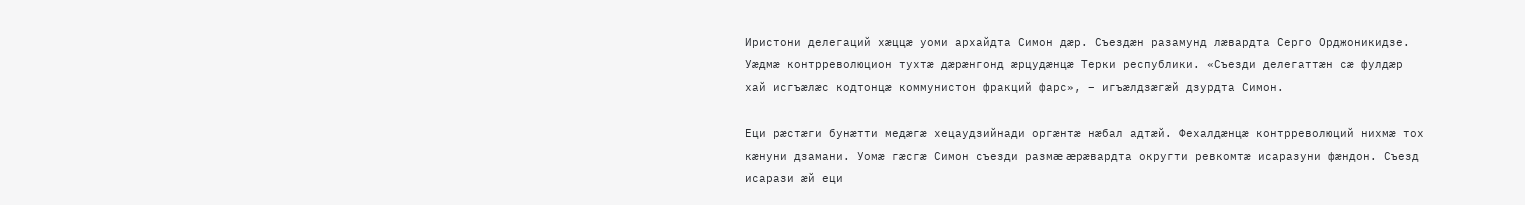Иристони делегаций хæццæ уоми архайдта Симон дæр. Съездæн разамунд лæвардта Серго Орджоникидзе. Уæдмæ контрреволюцион тухтæ дæрæнгонд æрцудæнцæ Терки республики. «Съезди делегаттæн сæ фулдæр хай исгъæлæс кодтонцæ коммунистон фракций фарс», – игъæлдзæгæй дзурдта Симон.

Еци рæстæги бунæтти медæгæ хецаудзийнади оргæнтæ нæбал адтæй. Фехалдæнцæ контрреволюций нихмæ тох кæнуни дзамани. Уомæ гæсгæ Симон съезди размæ æрæвардта округти ревкомтæ исаразуни фæндон. Съезд исарази æй еци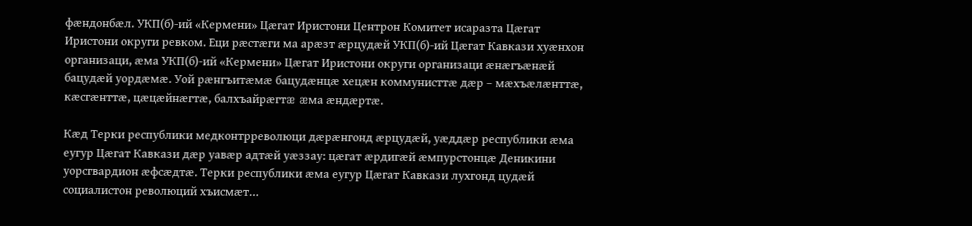фæндонбæл. УКП(б)-ий «Кермени» Цæгат Иристони Центрон Комитет исаразта Цæгат Иристони округи ревком. Еци рæстæги ма арæзт æрцудæй УКП(б)-ий Цæгат Кавкази хуæнхон организаци, æма УКП(б)-ий «Кермени» Цæгат Иристони округи организаци æнæгъæнæй бацудæй уордæмæ. Уой рæнгъитæмæ бацудæнцæ хецæн коммунисттæ дæр – мæхъæлæнттæ, кæсгæнттæ, цæцæйнæгтæ, балхъайрæгтæ æма æндæртæ.

Кæд Терки республики медконтрреволюци дæрæнгонд æрцудæй, уæддæр республики æма еугур Цæгат Кавкази дæр уавæр адтæй уæззау: цæгат æрдигæй æмпурстонцæ Деникини уорсгвардион æфсæдтæ. Терки республики æма еугур Цæгат Кавкази лухгонд цудæй социалистон революций хъисмæт…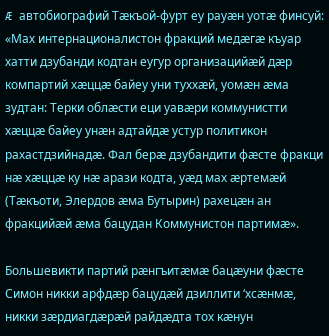Æ автобиографий Тæкъой-фурт еу рауæн уотæ финсуй: «Мах интернационалистон фракций медæгæ къуар хатти дзубанди кодтан еугур организацийæй дæр компартий хæццæ байеу уни туххæй, уомæн æма зудтан: Терки облæсти еци уавæри коммунистти хæццæ байеу унæн адтайдæ устур политикон рахастдзийнадæ. Фал берæ дзубандити фæсте фракци нæ хæццæ ку нæ арази кодта, уæд мах æртемæй (Тæкъоти, Элердов æма Бутырин) рахецæн ан фракцийæй æма бацудан Коммунистон партимæ».

Большевикти партий рæнгъитæмæ бацæуни фæсте Симон никки арфдæр бацудæй дзиллити ‘хсæнмæ, никки зæрдиагдæрæй райдæдта тох кæнун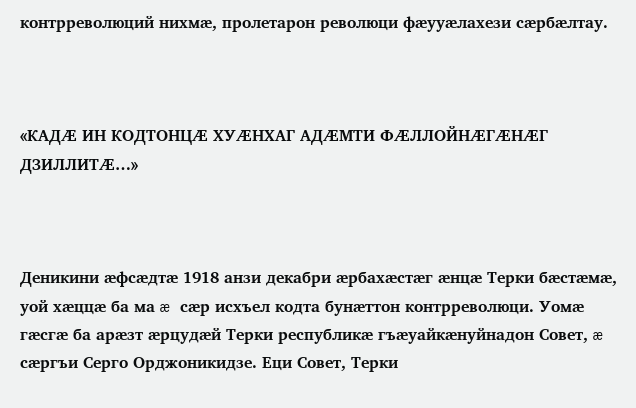контрреволюций нихмæ, пролетарон революци фæууæлахези сæрбæлтау.



«КАДÆ ИН КОДТОНЦÆ ХУÆНХАГ АДÆМТИ ФÆЛЛОЙНÆГÆНÆГ ДЗИЛЛИТÆ…»



Деникини æфсæдтæ 1918 анзи декабри æрбахæстæг æнцæ Терки бæстæмæ, уой хæццæ ба ма æ сæр исхъел кодта бунæттон контрреволюци. Уомæ гæсгæ ба арæзт æрцудæй Терки республикæ гъæуайкæнуйнадон Совет, æ сæргъи Серго Орджоникидзе. Еци Совет, Терки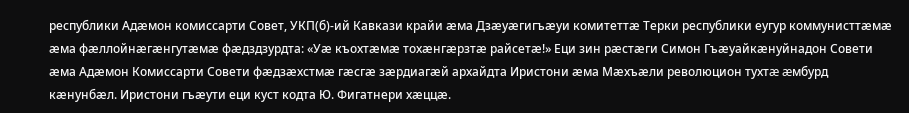республики Адæмон комиссарти Совет, УКП(б)-ий Кавкази крайи æма Дзæуæгигъæуи комитеттæ Терки республики еугур коммунисттæмæ æма фæллойнæгæнгутæмæ фæдздзурдта: «Уæ къохтæмæ тохæнгæрзтæ райсетæ!» Еци зин рæстæги Симон Гъæуайкæнуйнадон Совети æма Адæмон Комиссарти Совети фæдзæхстмæ гæсгæ зæрдиагæй архайдта Иристони æма Мæхъæли революцион тухтæ æмбурд кæнунбæл. Иристони гъæути еци куст кодта Ю. Фигатнери хæццæ.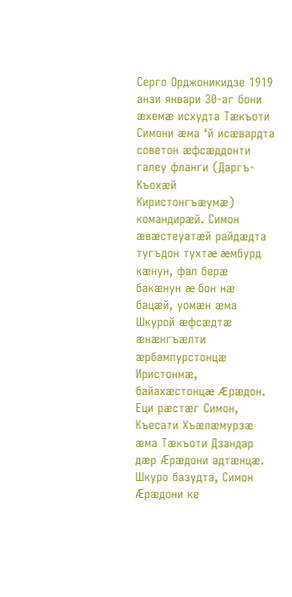Серго Орджоникидзе 1919 анзи январи 30-аг бони æхемæ исхудта Тæкъоти Симони æма ‘й исæвардта советон æфсæддонти галеу фланги (Даргъ-Къохæй Киристонгъæумæ) командирæй. Симон æвæстеуатæй райдæдта тугъдон тухтæ æмбурд кæнун, фал берæ бакæнун æ бон нæ бацæй, уомæн æма Шкурой æфсæдтæ æнæнгъæлти æрбампурстонцæ Иристонмæ, байахæстонцæ Æрæдон. Еци рæстæг Симон, Къесати Хъæлæмурзæ æма Тæкъоти Дзандар дæр Æрæдони адтæнцæ. Шкуро базудта, Симон Æрæдони ке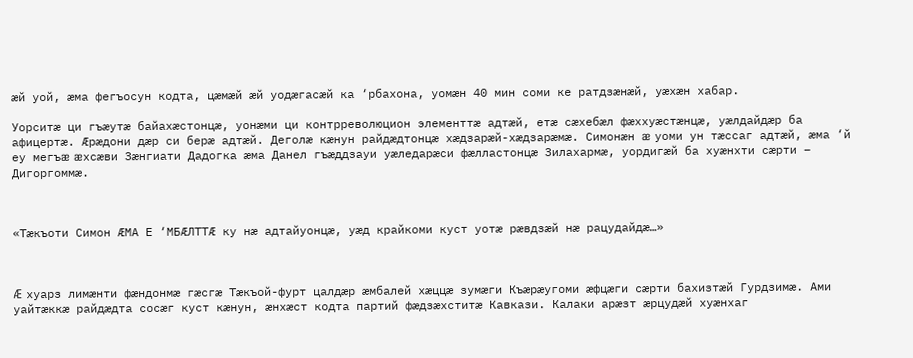æй уой, æма фегъосун кодта, цæмæй æй уодæгасæй ка ‘рбахона, уомæн 40 мин соми ке ратдзæнæй, уæхæн хабар.

Уорситæ ци гъæутæ байахæстонцæ, уонæми ци контрреволюцион элементтæ адтæй, етæ сæхебæл фæххуæстæнцæ, уæлдайдæр ба афицертæ. Æрæдони дæр си берæ адтæй. Деголæ кæнун райдæдтонцæ хæдзарæй-хæдзарæмæ. Симонæн æ уоми ун тæссаг адтæй, æма ‘й еу мегъæ æхсæви Зæнгиати Дадогка æма Данел гъæддзауи уæледарæси фæлластонцæ Зилахармæ, уордигæй ба хуæнхти сæрти – Дигоргоммæ.



«Тæкъоти Симон ÆМА Е ‘МБÆЛТТÆ ку нæ адтайуонцæ, уæд крайкоми куст уотæ рæвдзæй нæ рацудайдæ…»



Æ хуарз лимæнти фæндонмæ гæсгæ Тæкъой-фурт цалдæр æмбалей хæццæ зумæги Къæрæугоми æфцæги сæрти бахизтæй Гурдзимæ. Ами уайтæккæ райдæдта сосæг куст кæнун, æнхæст кодта партий фæдзæхститæ Кавкази. Калаки арæзт æрцудæй хуæнхаг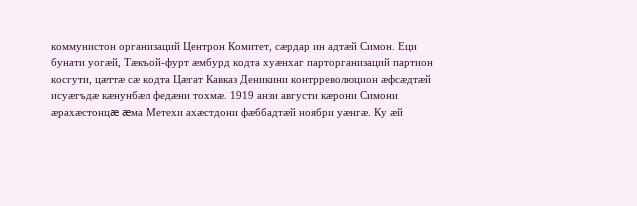коммунистон организаций Центрон Комитет, сæрдар ин адтæй Симон. Еци бунати уогæй, Тæкъой-фурт æмбурд кодта хуæнхаг парторганизаций партион косгути, цæттæ сæ кодта Цæгат Кавказ Деникини контрреволюцион æфсæдтæй исуæгъдæ кæнунбæл федæни тохмæ. 1919 анзи августи кæрони Симони æрахæстонцæ æма Метехи ахæстдони фæббадтæй ноябри уæнгæ. Ку æй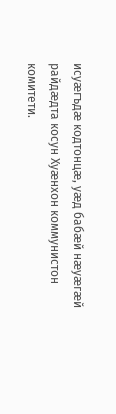исуæгъдæ кодтонцæ, уæд бабæй нæуæгæй райдæдта косун Хуæнхон коммунистон комитети.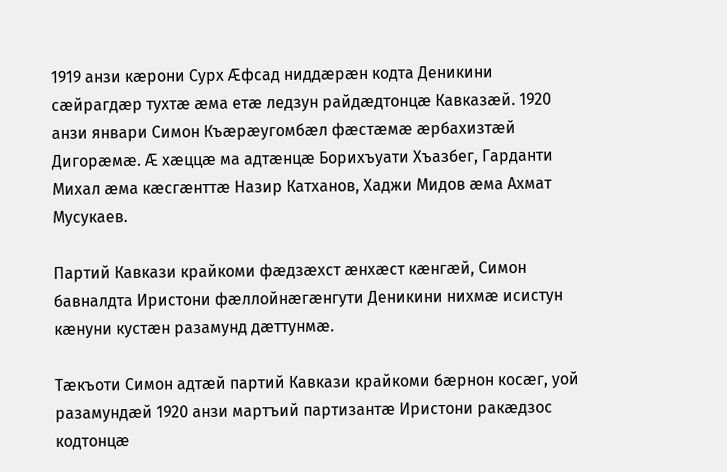1919 анзи кæрони Сурх Æфсад ниддæрæн кодта Деникини сæйрагдæр тухтæ æма етæ ледзун райдæдтонцæ Кавказæй. 1920 анзи январи Симон Къæрæугомбæл фæстæмæ æрбахизтæй Дигорæмæ. Æ хæццæ ма адтæнцæ Борихъуати Хъазбег, Гарданти Михал æма кæсгæнттæ Назир Катханов, Хаджи Мидов æма Ахмат Мусукаев.

Партий Кавкази крайкоми фæдзæхст æнхæст кæнгæй, Симон бавналдта Иристони фæллойнæгæнгути Деникини нихмæ исистун кæнуни кустæн разамунд дæттунмæ.

Тæкъоти Симон адтæй партий Кавкази крайкоми бæрнон косæг, уой разамундæй 1920 анзи мартъий партизантæ Иристони ракæдзос кодтонцæ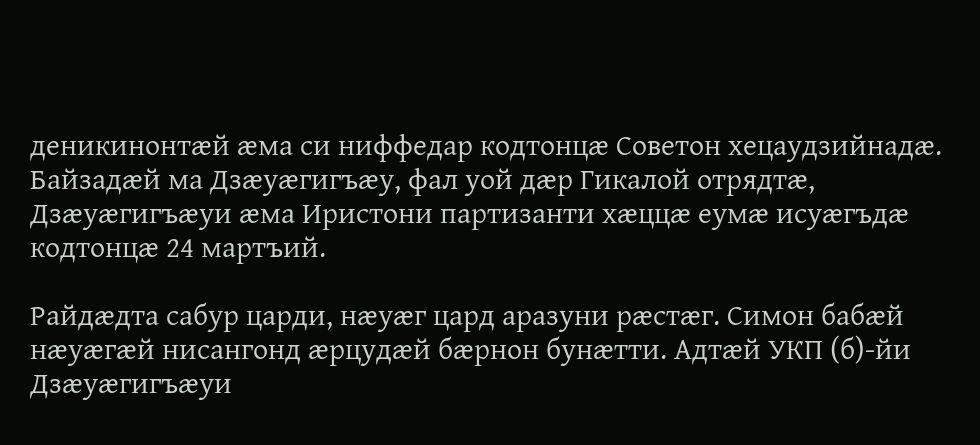деникинонтæй æма си ниффедар кодтонцæ Советон хецаудзийнадæ. Байзадæй ма Дзæуæгигъæу, фал уой дæр Гикалой отрядтæ, Дзæуæгигъæуи æма Иристони партизанти хæццæ еумæ исуæгъдæ кодтонцæ 24 мартъий.

Райдæдта сабур царди, нæуæг цард аразуни рæстæг. Симон бабæй нæуæгæй нисангонд æрцудæй бæрнон бунæтти. Адтæй УКП (б)-йи Дзæуæгигъæуи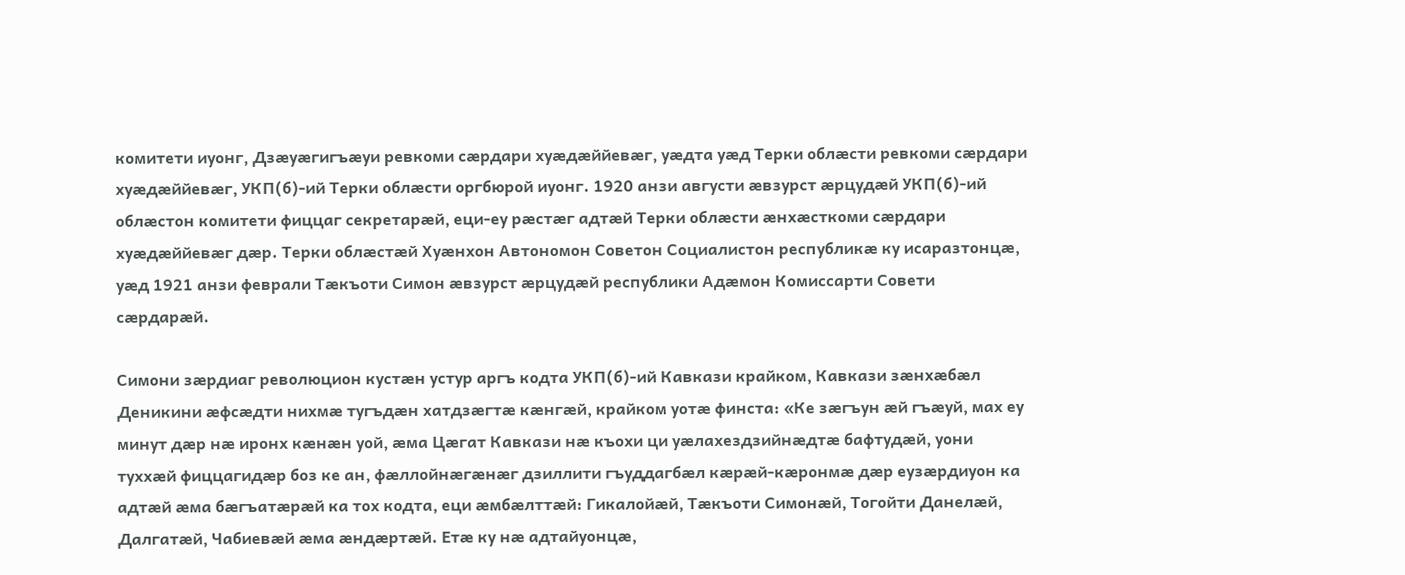комитети иуонг, Дзæуæгигъæуи ревкоми сæрдари хуæдæййевæг, уæдта уæд Терки облæсти ревкоми сæрдари хуæдæййевæг, УКП(б)-ий Терки облæсти оргбюрой иуонг. 1920 анзи августи æвзурст æрцудæй УКП(б)-ий облæстон комитети фиццаг секретарæй, еци-еу рæстæг адтæй Терки облæсти æнхæсткоми сæрдари хуæдæййевæг дæр. Терки облæстæй Хуæнхон Автономон Советон Социалистон республикæ ку исаразтонцæ, уæд 1921 анзи феврали Тæкъоти Симон æвзурст æрцудæй республики Адæмон Комиссарти Совети сæрдарæй.

Симони зæрдиаг революцион кустæн устур аргъ кодта УКП(б)-ий Кавкази крайком, Кавкази зæнхæбæл Деникини æфсæдти нихмæ тугъдæн хатдзæгтæ кæнгæй, крайком уотæ финста: «Ке зæгъун æй гъæуй, мах еу минут дæр нæ иронх кæнæн уой, æма Цæгат Кавкази нæ къохи ци уæлахездзийнæдтæ бафтудæй, уони туххæй фиццагидæр боз ке ан, фæллойнæгæнæг дзиллити гъуддагбæл кæрæй-кæронмæ дæр еузæрдиуон ка адтæй æма бæгъатæрæй ка тох кодта, еци æмбæлттæй: Гикалойæй, Тæкъоти Симонæй, Тогойти Данелæй, Далгатæй, Чабиевæй æма æндæртæй. Етæ ку нæ адтайуонцæ,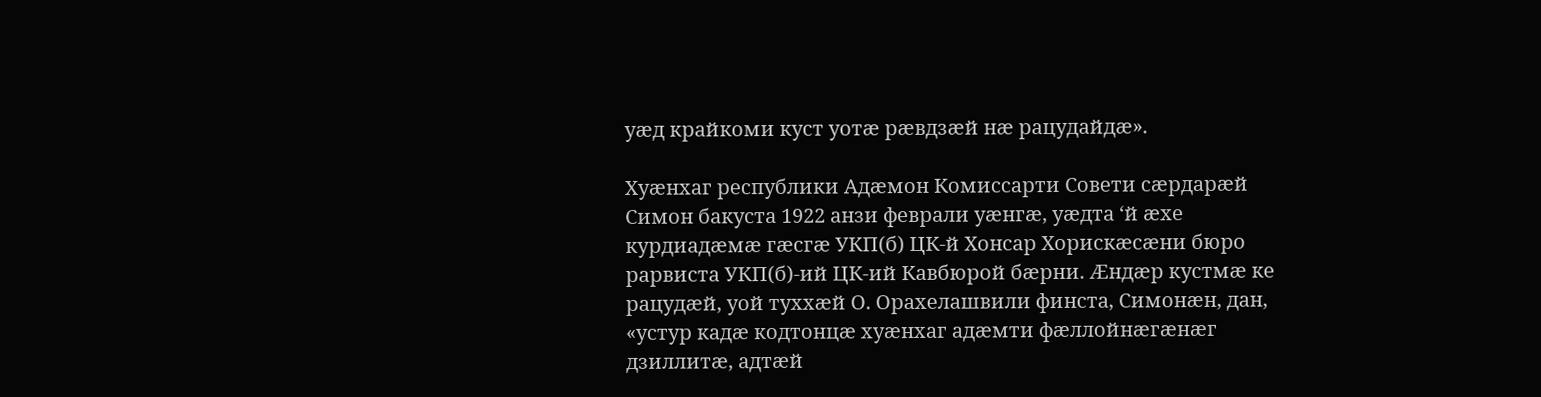уæд крайкоми куст уотæ рæвдзæй нæ рацудайдæ».

Хуæнхаг республики Адæмон Комиссарти Совети сæрдарæй Симон бакуста 1922 анзи феврали уæнгæ, уæдта ‘й æхе курдиадæмæ гæсгæ УКП(б) ЦК-й Хонсар Хорискæсæни бюро рарвиста УКП(б)-ий ЦК-ий Кавбюрой бæрни. Æндæр кустмæ ке рацудæй, уой туххæй О. Орахелашвили финста, Симонæн, дан, «устур кадæ кодтонцæ хуæнхаг адæмти фæллойнæгæнæг дзиллитæ, адтæй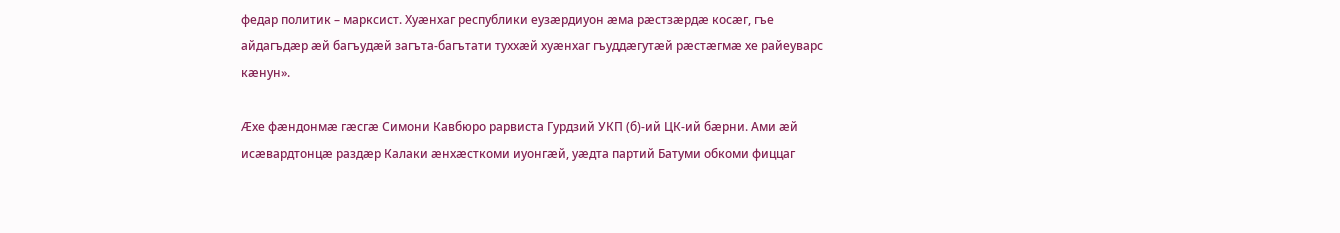федар политик – марксист. Хуæнхаг республики еузæрдиуон æма рæстзæрдæ косæг, гъе айдагъдæр æй багъудæй загъта-багътати туххæй хуæнхаг гъуддæгутæй рæстæгмæ хе райеуварс кæнун».

Æхе фæндонмæ гæсгæ Симони Кавбюро рарвиста Гурдзий УКП (б)-ий ЦК-ий бæрни. Ами æй исæвардтонцæ раздæр Калаки æнхæсткоми иуонгæй, уæдта партий Батуми обкоми фиццаг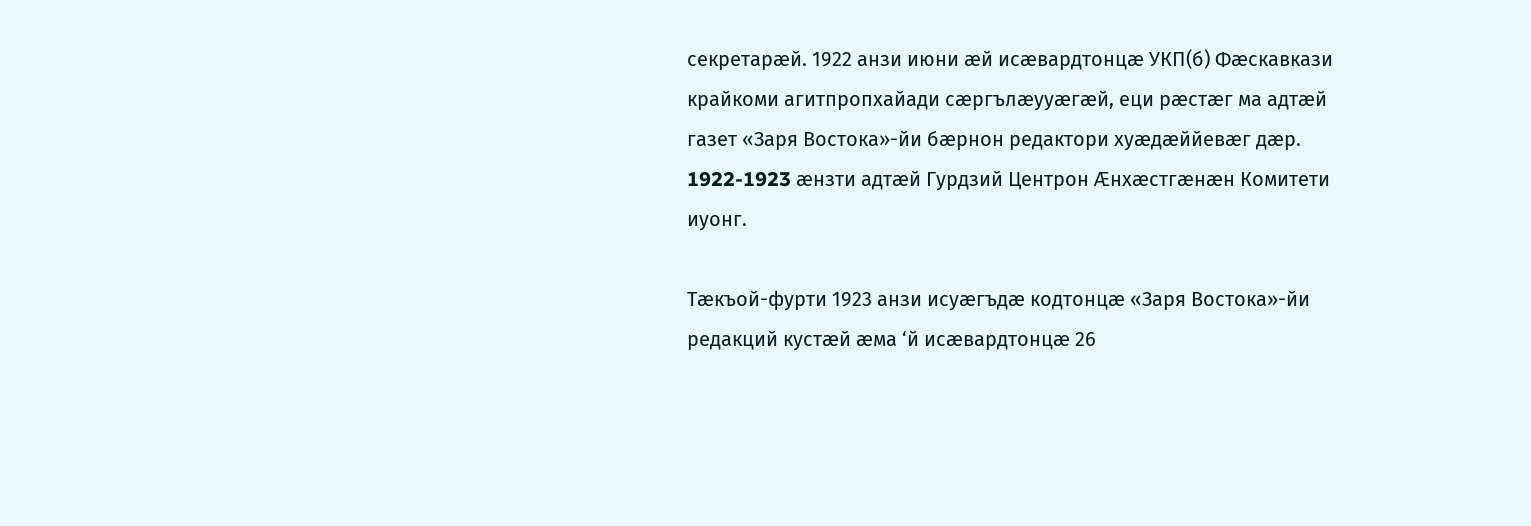секретарæй. 1922 анзи июни æй исæвардтонцæ УКП(б) Фæскавкази крайкоми агитпропхайади сæргълæууæгæй, еци рæстæг ма адтæй газет «Заря Востока»-йи бæрнон редактори хуæдæййевæг дæр. 1922-1923 æнзти адтæй Гурдзий Центрон Æнхæстгæнæн Комитети иуонг.

Тæкъой-фурти 1923 анзи исуæгъдæ кодтонцæ «Заря Востока»-йи редакций кустæй æма ‘й исæвардтонцæ 26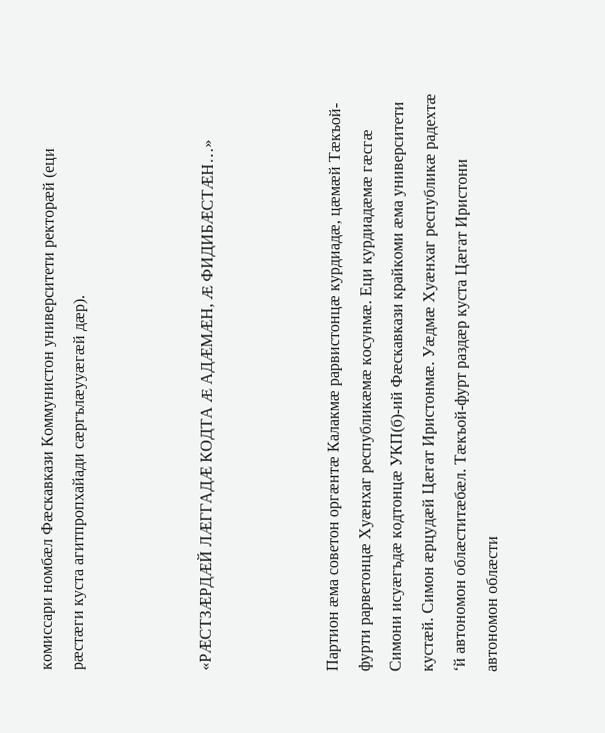комиссари номбæл Фæскавкази Коммунистон университети ректорæй (еци рæстæги куста агитпропхайади сæргълæууæгæй дæр).



«РÆСТЗÆРДÆЙ ЛÆГГАДÆ КОДТА Æ АДÆМÆН, Æ ФИДИБÆСТÆН…»



Партион æма советон оргæнтæ Калакмæ рарвистонцæ курдиадæ, цæмæй Тæкъой-фурти рарветонцæ Хуæнхаг республикæмæ косунмæ. Еци курдиадæмæ гæсгæ Симони исуæгъдæ кодтонцæ УКП(б)-ий Фæскавкази крайкоми æма университети кустæй. Симон æрцудæй Цæгат Иристонмæ. Уæдмæ Хуæнхаг республикæ радехтæ ‘й автономон облæститæбæл. Тæкъой-фурт раздæр куста Цæгат Иристони автономон облæсти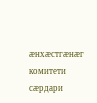æнхæстгæнæг комитети сæрдари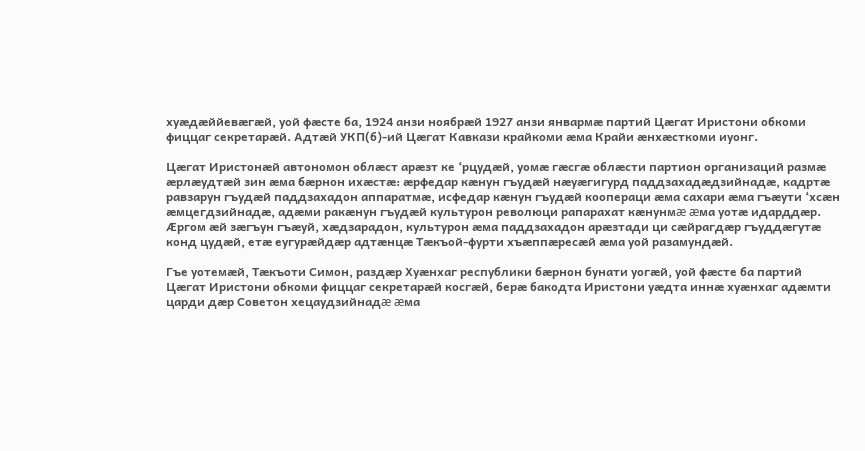хуæдæййевæгæй, уой фæсте ба, 1924 анзи ноябрæй 1927 анзи январмæ партий Цæгат Иристони обкоми фиццаг секретарæй. Адтæй УКП(б)-ий Цæгат Кавкази крайкоми æма Крайи æнхæсткоми иуонг.

Цæгат Иристонæй автономон облæст арæзт ке ‘рцудæй, уомæ гæсгæ облæсти партион организаций размæ æрлæудтæй зин æма бæрнон ихæстæ: æрфедар кæнун гъудæй нæуæгигурд паддзахадæдзийнадæ, кадртæ равзарун гъудæй паддзахадон аппаратмæ, исфедар кæнун гъудæй коопераци æма сахари æма гъæути ‘хсæн æмцегдзийнадæ, адæми ракæнун гъудæй культурон революци рапарахат кæнунмæ æма уотæ идарддæр. Æргом æй зæгъун гъæуй, хæдзарадон, культурон æма паддзахадон арæзтади ци сæйрагдæр гъуддæгутæ конд цудæй, етæ еугурæйдæр адтæнцæ Тæкъой-фурти хъæппæресæй æма уой разамундæй.

Гъе уотемæй, Тæкъоти Симон, раздæр Хуæнхаг республики бæрнон бунати уогæй, уой фæсте ба партий Цæгат Иристони обкоми фиццаг секретарæй косгæй, берæ бакодта Иристони уæдта иннæ хуæнхаг адæмти царди дæр Советон хецаудзийнадæ æма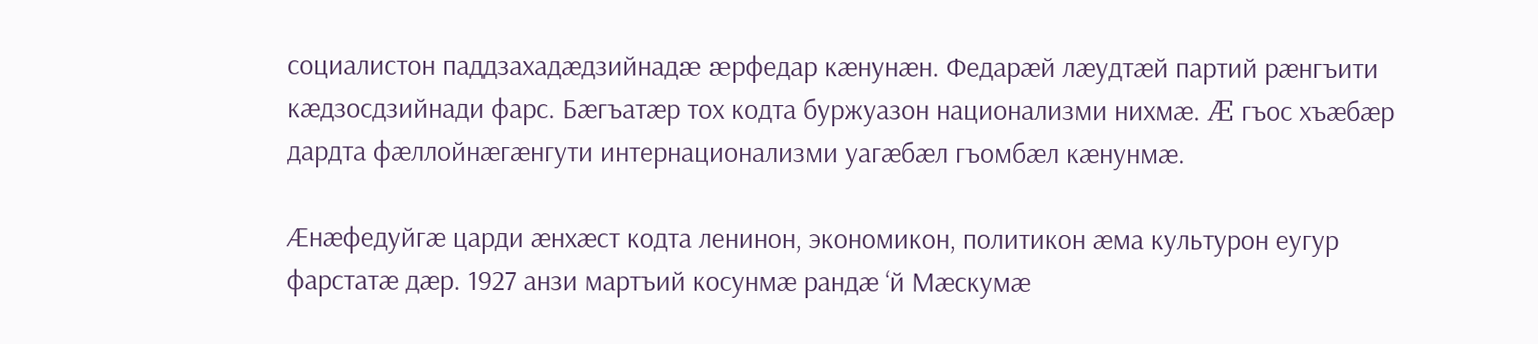социалистон паддзахадæдзийнадæ æрфедар кæнунæн. Федарæй лæудтæй партий рæнгъити кæдзосдзийнади фарс. Бæгъатæр тох кодта буржуазон национализми нихмæ. Æ гъос хъæбæр дардта фæллойнæгæнгути интернационализми уагæбæл гъомбæл кæнунмæ.

Æнæфедуйгæ царди æнхæст кодта ленинон, экономикон, политикон æма культурон еугур фарстатæ дæр. 1927 анзи мартъий косунмæ рандæ ‘й Мæскумæ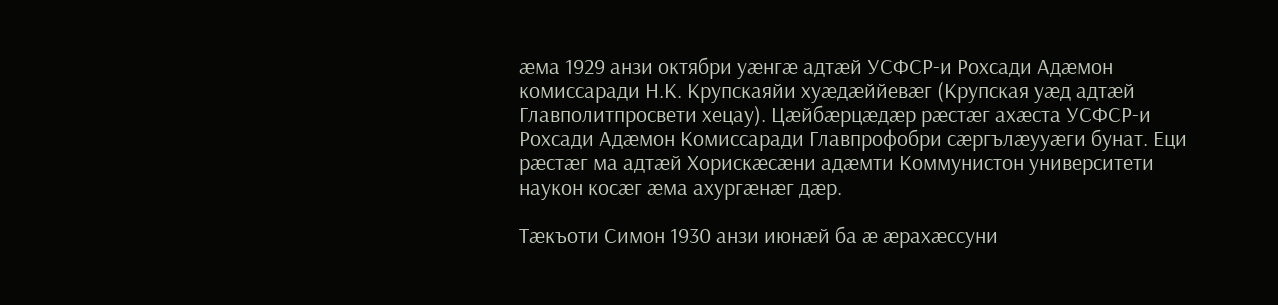æма 1929 анзи октябри уæнгæ адтæй УСФСР-и Рохсади Адæмон комиссаради Н.К. Крупскаяйи хуæдæййевæг (Крупская уæд адтæй Главполитпросвети хецау). Цæйбæрцæдæр рæстæг ахæста УСФСР-и Рохсади Адæмон Комиссаради Главпрофобри сæргълæууæги бунат. Еци рæстæг ма адтæй Хорискæсæни адæмти Коммунистон университети наукон косæг æма ахургæнæг дæр.

Тæкъоти Симон 1930 анзи июнæй ба æ æрахæссуни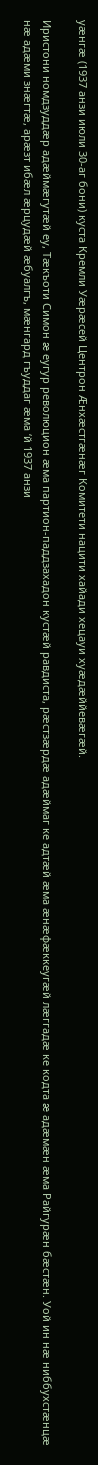уæнгæ (1937 анзи июли 30-аг бони) куста Кремли Уæрæсей Центрон Æнхæстгæнæг Комитети нацити хайади хецауи хуæдæййевæгæй.

Иристони номдзуддæр адæймæгутæй еу, Тæкъоти Симон æ еугур революцион æма партион-паддзахадон кустæй равдиста, рæстзæрдæ адæймаг ке адтæй æма æнæфæккеугæй лæггадæ ке кодта æ адæмæн æма Райгурæн бæстæн. Уой ин нæ ниббухстæнцæ нæ адæми знæгтæ, арæзт ибæл æрцудæй æбуалгъ, мæнгард гъуддаг æма ‘й 1937 анзи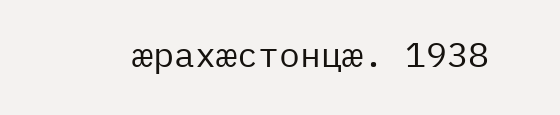æрахæстонцæ. 1938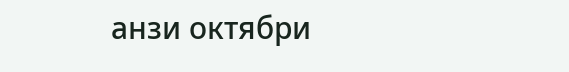анзи октябри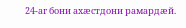24-аг бони ахæстдони рамардæй.